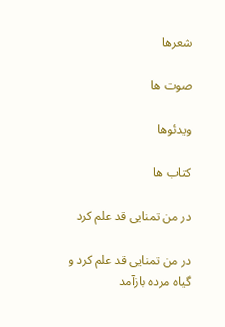شعرها

صوت ها

ویدئوها

کتاب ها

در من تمنایی قد علم کرد

در من تمنایی قد علم کرد و گیاه مرده بازآمد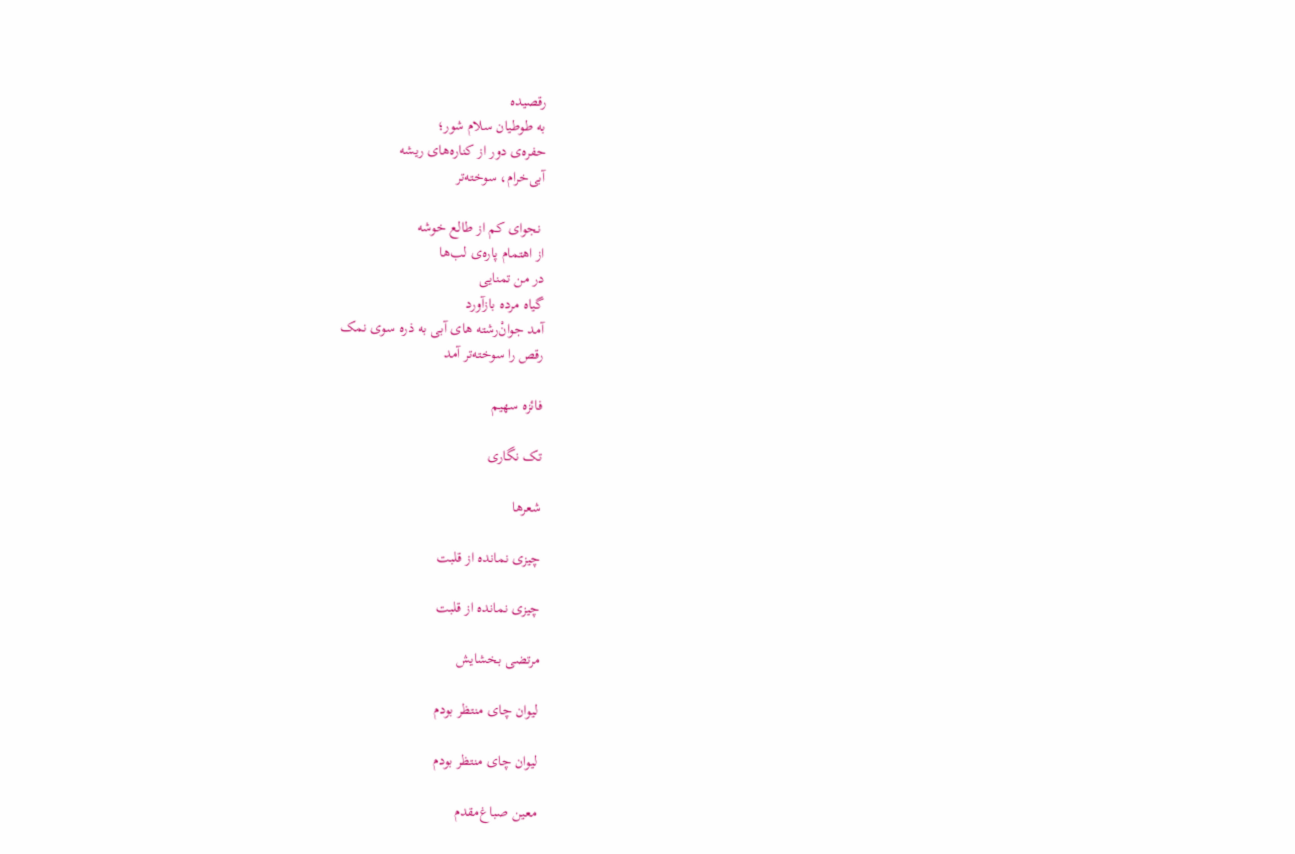رقصیده
به طوطیان سلام شور؛
حفره‌ی دور از کناره‌های ریشه
آبی‌خرام، سوخته‌تر

 نجوای کم از طالع خوشه
از اهتمام پاره‌ی لب‌ها
در من تمنایی
گیاه مرده بازآورد
آمد جوانْ‌رشته های آبی به ذره سوی‌ نمک
رقص را سوخته‌تر آمد

فائزه سهیم

تک نگاری

شعرها

چیزی نمانده از قلبت

چیزی نمانده از قلبت

مرتضی بخشایش

لیوان چای منتظر بودم

لیوان چای منتظر بودم

معین صباغ‌مقدم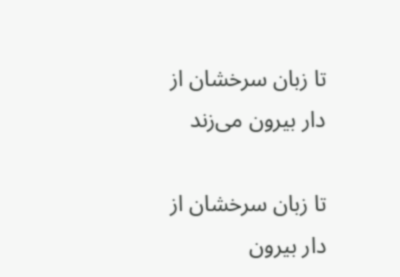تا زبان سرخشان از دار بیرون می‌زند

تا زبان سرخشان از دار بیرون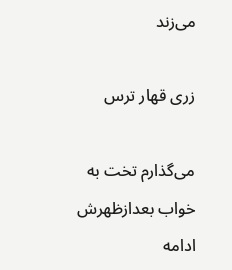می‌زند

زری قهار ترس

می‌گذارم تخت به خواب بعد‌از‌ظهرش ادامه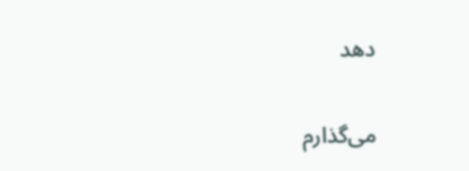دهد

می‌گذارم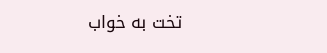تخت به خواب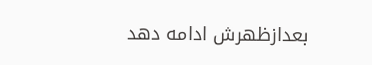بعد‌از‌ظهرش ادامه دهد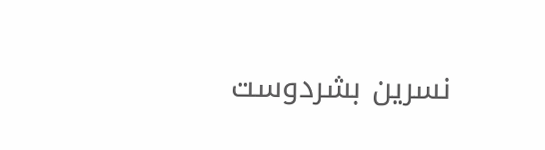نسرین بشردوست